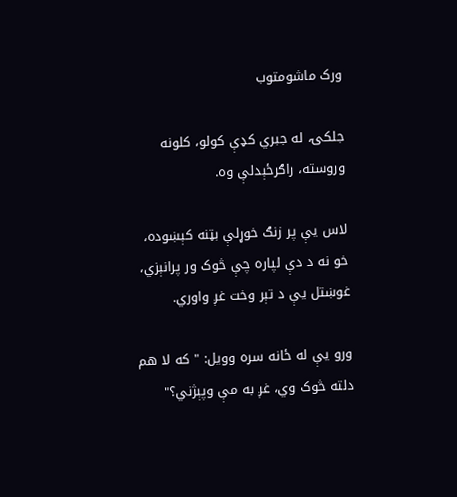ورک ماشومتوب

جلکۍ، له جبري کډې کولو، کلونه وروسته، راګرځېدلې وه.

لاس یې پر زنګ خوړلې بټنه کېښوده، خو نه د دې لپاره چې څوک ور پرانېزي، غوښتل یې د تېر وخت غږ واوري.

ورو یې له ځانه سره وویل: " که لا هم دلته څوک وي، غږ به مې وپېژني؟"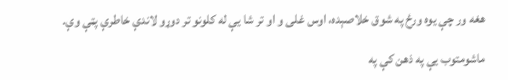هغه ور چې یوه ورځ په شوق خلاصېده، اوس غلی و او تر شا یې له کلونو تر دوړو لاندې خاطرې پټې وې.

ماشومتوب یې په ذهن کې په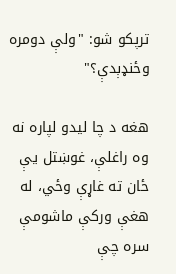ترپکو شو: "ولې دومره وځنډېدې؟"

هغه د چا لیدو لپاره نه وه راغلې، غوښتل یې ځان ته غاړې وځي، له هغې ورکې ماشومې سره چې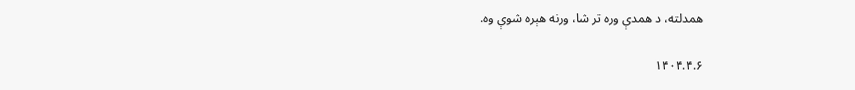همدلته، د همدې وره تر شا، ورنه هېره شوې وه.

۱۴۰۴.۴.۶